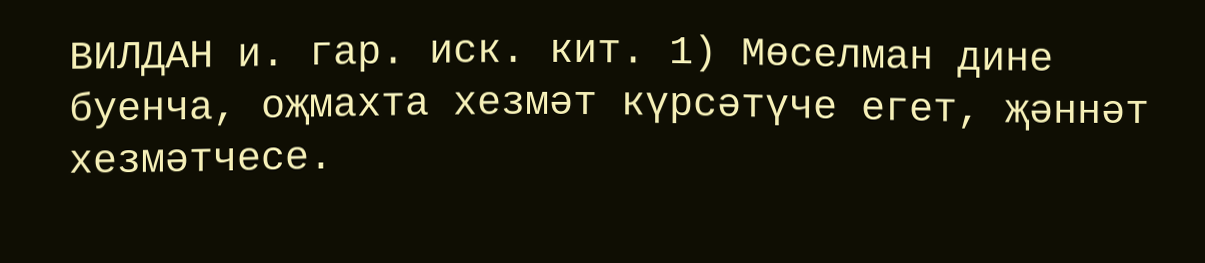ВИЛДАН и. гар. иск. кит. 1) Мөселман дине буенча, оҗмахта хезмәт күрсәтүче егет, җәннәт хезмәтчесе.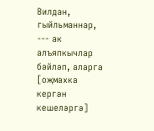Вилдан, гыйльманнар, --- ак алъяпкычлар бәйләп, аларга [оҗмахка кергән кешеләргә]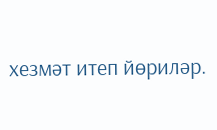хезмәт итеп йөриләр.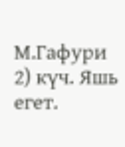М.Гафури 2) күч. Яшь егет.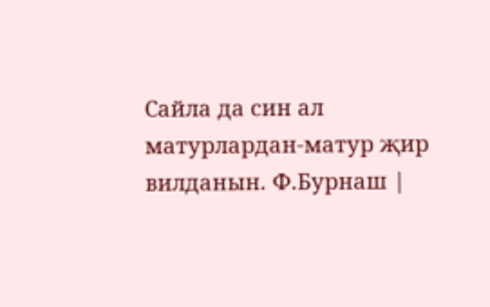Сайла да син ал матурлардан-матур җир вилданын. Ф.Бурнаш |